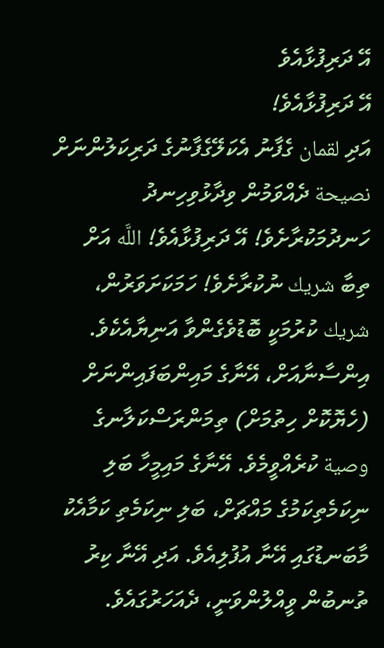އޭ ދަރިފުޅާއެވެ
އޭ ދަރިފުޅާއެވެ!
އަދި لقمان ގެފާނު އެކަލޭގެފާނުގެ ދަރިކަލުންނަށް نصيحة ދެއްވަމުން ވިދާޅުވިހިނދު ހަނދުމަކުރާށެވެ! އޭ ދަރިފުޅާއެވެ! اللَّه އަށް ތިބާ شريك ނުކުރާށެވެ! ހަމަކަށަވަރުން، شريك ކުރުމަކީ ބޮޑުވެގެންވާ އަނިޔާއެކެވެ.
އިންސާނާއަށް، އޭނާގެ މައިންބަފައިންނަށް (ހެޔޮކޮށް ހިތުމަށް) ތިމަންރަސްކަލާނގެ وصية ކުރެއްވީމެވެ. އޭނާގެ މައިމީހާ ބަލި ނިކަމެތިކަމުގެ މައްޗަށް، ބަލި ނިކަމެތި ކަމާއެކު މާބަނޑުގައި އޭނާ އުފުލިއެވެ. އަދި އޭނާ ކިރު ތުނބުން ވީއްލުންވަނީ، ދެއަހަރުގައެވެ.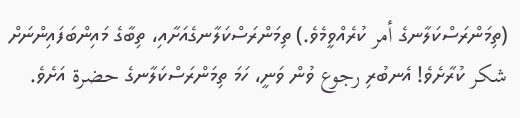(ތިމަންރަސްކަލާނގެ أمر ކުރެއްވީމެވެ.) ތިމަންރަސްކަލާނގެއަށާއި، ތިބާގެ މައިންބަފައިންނަށް شكر ކުރާށެވެ! އެނބުރި رجوع ވުން ވަނީ، ހަމަ ތިމަންރަސްކަލާނގެ حضرة އަށެވެ.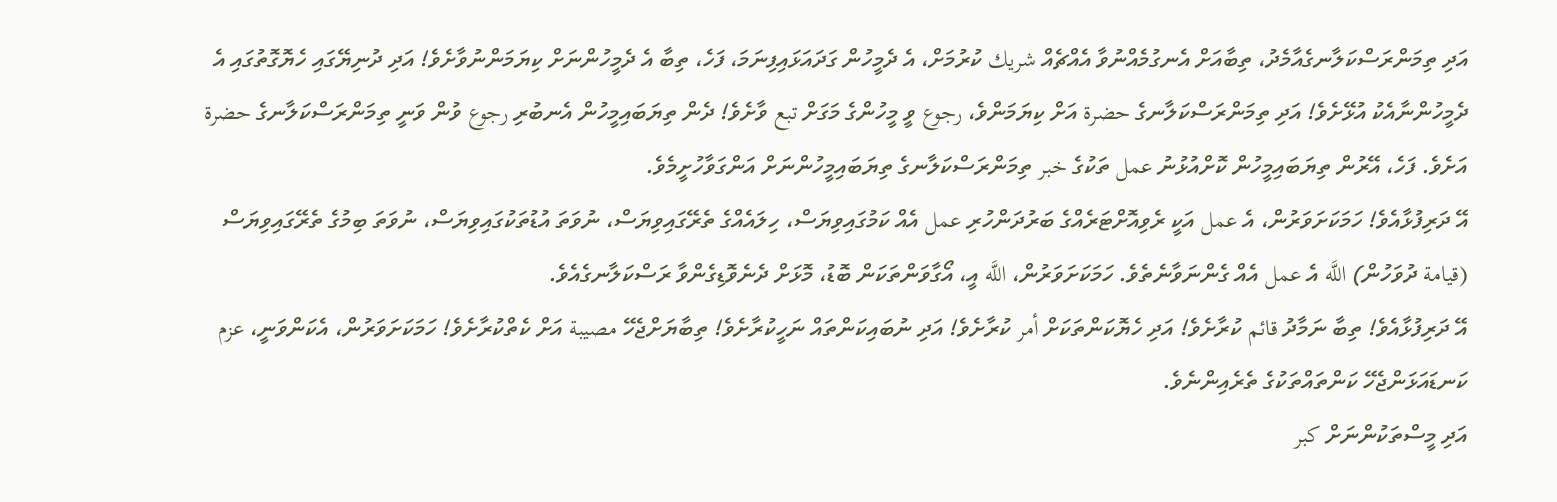އަދި ތިމަންރަސްކަލާނގެއާމެދު، ތިބާއަށް އެނގުމެއްނުވާ އެއްޗެއް شريك ކުރުމަށް، އެ ދެމީހުން ގަދައަޅައިފިނަމަ، ފަހެ، ތިބާ އެ ދެމީހުންނަށް ކިޔަމަންނުވާށެވެ! އަދި ދުނިޔޭގައި ހެޔޮގޮތުގައި އެ ދެމީހުންނާއެކު އުޅޭށެވެ! އަދި ތިމަންރަސްކަލާނގެ حضرة އަށް ކިޔަމަންވެ، رجوع ވީ މީހުންގެ މަގަށް تبع ވާށެވެ! ދެން ތިޔަބައިމީހުން އެނބުރި رجوع ވުން ވަނީ ތިމަންރަސްކަލާނގެ حضرة އަށެވެ. ފަހެ، އޭރުން ތިޔަބައިމީހުން ކޮށްއުޅުނު عمل ތަކުގެ خبر ތިމަންރަސްކަލާނގެ ތިޔަބައިމީހުންނަށް އަންގަވާހުށީމެވެ.
އޭ ދަރިފުޅާއެވެ! ހަމަކަށަވަރުން، އެ عمل އަކީ ރެވިއޮށްޓަރެއްގެ ބަރުދަންހުރި عمل އެއް ކަމުގައިވިޔަސް، ހިލައެއްގެ ތެރޭގައިވިޔަސް، ނުވަތަ އުޑުތަކުގައިވިޔަސް، ނުވަތަ ބިމުގެ ތެރޭގައިވިޔަސް (قيامة ދުވަހުން) اللَّه އެ عمل އެއް ގެންނަވާނެތެވެ. ހަމަކަށަވަރުން، اللَّه އީ، އޯގާވަންތަކަން ބޮޑު، މޮޅަށް ދެނެވޮޑިގެންވާ ރަސްކަލާނގެއެވެ.
އޭ ދަރިފުޅާއެވެ! ތިބާ ނަމާދު قائم ކުރާށެވެ! އަދި ހެޔޮކަންތަކަށް أمر ކުރާށެވެ! އަދި ނުބައިކަންތައް ނަހީކުރާށެވެ! ތިބާޔަށްޖެހޭ مصيبة އަށް ކެތްކުރާށެވެ! ހަމަކަށަވަރުން، އެކަންވަނީ، عزم ކަނޑައަޅަންޖެހޭ ކަންތައްތަކުގެ ތެރެއިންނެވެ.
އަދި މީސްތަކުންނަށް كبر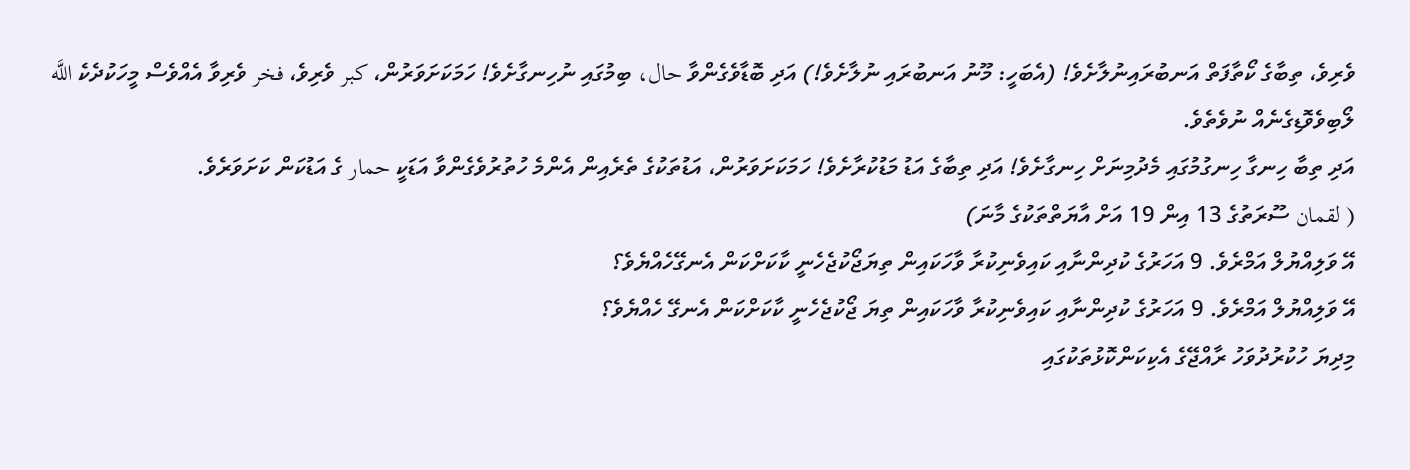ވެރިވެ، ތިބާގެ ކޯތާފަތް އަނބުރައިނުލާށެވެ! (އެބަހީ: މޫނު އަނބުރައި ނުލާށެވެ!) އަދި ބޮޑާވެގެންވާ حال، ބިމުގައި ނުހިނގާށެވެ! ހަމަކަށަވަރުން، كبر ވެރިވެ، فخر ވެރިވާ އެއްވެސް މީހަކުދެކެ اللَّه ލޯބިވެވޮޑިގެނެއް ނުވެތެވެ.
އަދި ތިބާ ހިނގާ ހިނގުމުގައި މެދުމިނަށް ހިނގާށެވެ! އަދި ތިބާގެ އަޑު މަޑުކުރާށެވެ! ހަމަކަށަވަރުން، އަޑުތަކުގެ ތެރެއިން އެންމެ ހުތުރުވެގެންވާ އަޑަކީ حمار ގެ އަޑުކަން ކަށަވަރެވެ.
( لقمان ސޫރަތުގެ 13 އިން 19 އަށް އާޔަތްތަކުގެ މާނަ)
އޭ ވަލިއްޔުލް އަމްރެވެ. 9 އަހަރުގެ ކުދިންނާއި ކައިވެނިކުރާ ވާހަކައިން ތިޔަޖޯކުޖެހެނީ ކާކަށްކަން އެނގޭހެއްޔެވެ؟
އޭ ވަލިއްޔުލް އަމްރެވެ. 9 އަހަރުގެ ކުދިންނާއި ކައިވެނިކުރާ ވާހަކައިން ތިޔަ ޖޯކުޖެހެނީ ކާކަށްކަން އެނގޭ ހެއްޔެވެ؟
މިދިޔަ ހުކުރުދުވަހު ރާއްޖޭގެ އެކިކަންކޮޅުތަކުގައި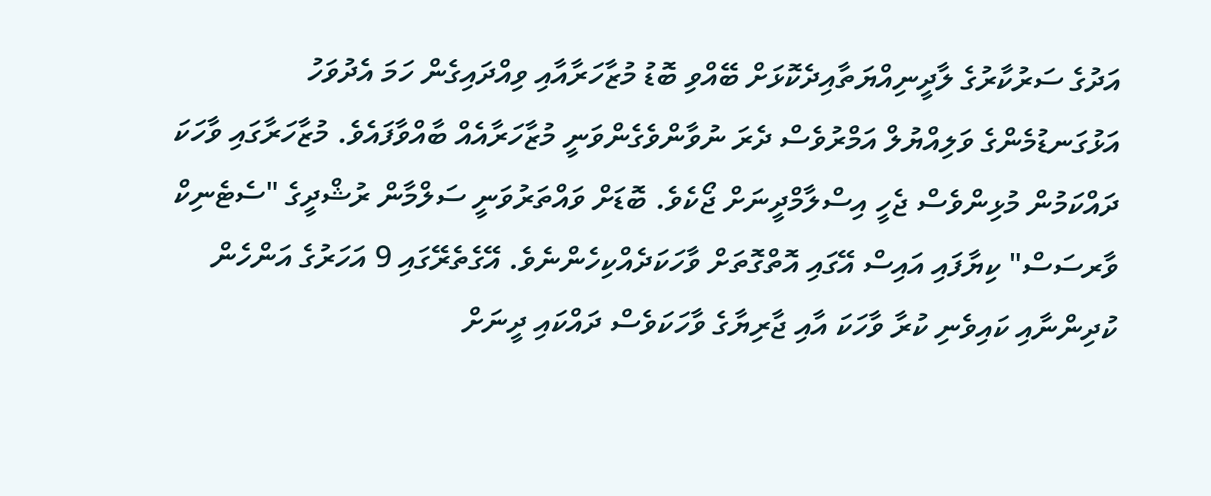އަދުގެ ސަރުކާރުގެ ލާދީނިއްޔަތާއިދެކޮޅަށް ބޭއްވި ބޮޑު މުޒާހަރާއާއި ވިއްދައިގެން ހަމަ އެދުވަހު އަޅުގަނޑުމެންގެ ވަލިއްޔުލް އަމްރުވެސް ދެރަ ނުވާންވެގެންވަނީ މުޒާހަރާއެއް ބާއްވާފައެވެ. މުޒާހަރާގައި ވާހަކަ ދައްކަމުން މުޅިންވެސް ޖެހީ އިސްލާމްދީނަށް ޖޯކެވެ. ބޮޑަށް ވައްތަރުވަނީ ސަލްމާން ރުޝްދީގެ "ސެޓެނިކް ވާރސަސް" ކިޔާފައި އައިސް އޭގައި އޮތްގޮތަށް ވާހަކަދެއްކިހެންނެވެ. އޭގެތެރޭގައި 9 އަހަރުގެ އަންހެން ކުދިންނާއި ކައިވެނި ކުރާ ވާހަކަ އާއި ޖާރިޔާގެ ވާހަކަވެސް ދައްކައި ދީނަށް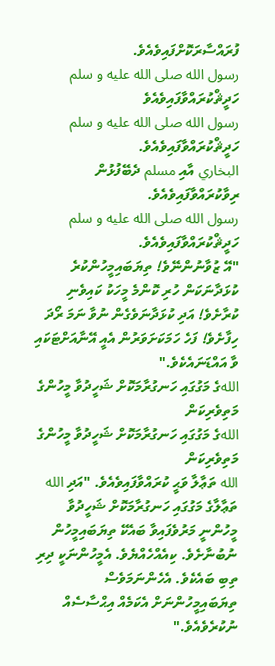ފުރައްސާރަކޮށްފައިވެއެވެ.
رسول الله صلى الله عليه و سلم ހަދީޘްކުރައްވާފައިވެއެވެ
رسول الله صلى الله عليه و سلم ހަދީޘްކުރައްވާފައިވެއެވެ.
البخاري އާއި مسلم ދެބޭފުޅުން ރިވާކުރައްވާފައިވެއެވެ.
رسول الله صلى الله عليه و سلم ހަދީޘްކުރައްވާފައިވެއެވެ.
"އޭ ޒުވާނުންނޭވެ! ތިޔަބައިމީހުންކުރެ ކުޅަދާނަކަން ހުރި ކޮންމެ މީހަކު ކައިވެނި ކުރާށެވެ! އަދި ކުޅަދާނަވެގެން ނުވާ ނަމަ ރޯދަ ހިފާށެވެ! ފަހެ ހަމަކަށަވަރުން އެއީ އޭނާއަށްޓަކައި ވާ އައްޑަނައެކެވެ."
اللهގެ މަގުގައި ހަނގުރާމަކޮށް ޝަހީދުވާ މީހުންގެ މަތިވެރިކަން
اللهގެ މަގުގައި ހަނގުރާމަކޮށް ޝަހީދުވާ މީހުންގެ މަތިވެރިކަން
الله ތަޢާލާ ވަޙީ ކުރައްވާފައިވެއެވެ. "އަދި الله ތަޢާލާގެ މަގުގައި ހަނގުރާމަކޮށް ޝަހީދުވާ މީހުންނީ މަރުވެފައިވާ ބައެކޭ ތިޔަބައިމީހުން ނުބުނާށެވެ. ކިއެއްހެއްޔެވެ. އެމީހުންނަކީ ދިރި ތިބި ބައެކެވެ. އެހެންނަމަވެސް ތިޔަބައިމީހުންނަށް އެކަމެއް އިޙްސާސެއް ނުކުރެވެއެވެ."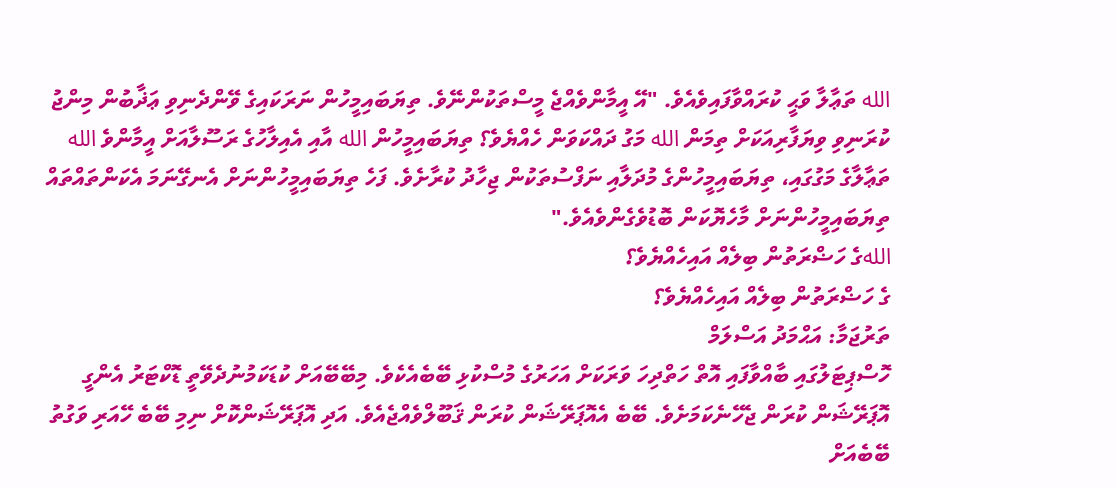الله ތަޢާލާ ވަޙީ ކުރައްވާފައިވެއެވެ. "އޭ އީމާންވެއްޖެ މީސްތަކުންނޭވެ. ތިޔަބައިމީހުން ނަރަކައިގެ ވޭންދެނިވި ޢަޛާބުން މިންޖު ކުރަނިވި ވިޔަފާރިއަކަށް ތިމަން الله މަގު ދައްކަވަން ހެއްޔެވެ؟ ތިޔަބައިމީހުން الله އާއި އެއިލާހުގެ ރަސޫލާއަށް އީމާންވެ الله ތަޢާލާގެ މަގުގައި، ތިޔަބައިމީހުންގެ މުދަލާއި ނަފްސުތަކުން ޖިހާދު ކުރާށެވެ. ފަހެ ތިޔަބައިމީހުންނަށް އެނގޭނަމަ އެކަންތައްތައް ތިޔަބައިމީހުންނަށް މާހެޔޮކަން ބޮޑުވެގެންވެއެވެ."
اللهގެ ހަޟްރަތުން ބިލެއް އައިހެއްޔެވެ؟
ގެ ހަޟްރަތުން ބިލެއް އައިހެއްޔެވެ؟
ތަރުޖަމާ: އަޙްމަދު އަސްލަމް
ހޮސްޕިޓަލުގައި ބާއްވާފައި އޮތް ހަތްދިހަ ވަރަކަށް އަހަރުގެ މުސްކުޅި ބޭބެއެކެވެ. މިބޭބޭއަށް ކުޑަކަމުނުދެވޭތީ ޑޮކްޓަރު އެންގީ އޮޕަރޭޝަން ކުރަން ޖެހޭނެކަމަށެވެ. ބޭބެ އެއޮޕަރޭޝަން ކުރަން ޤަބޫލްވެއްޖެއެވެ. އަދި އޮޕަރޭޝަންކޮށް ނިމި ބޭބެ ހޭއަރި ވަގުތު ބޭބެއަށް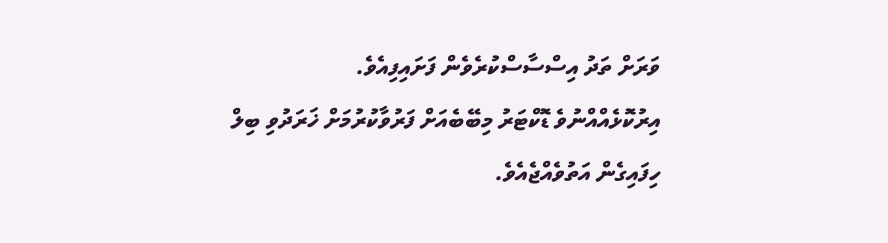ވަރަށް ތަދު އިސްސާސްކުރެވެން ފަށައިފިއެވެ.
އިރުކޮޅެއްއްނުވެ ޑޮކްޓަރު މިބޭބެއަށް ފަރުވާކުރުމަށް ޚަރަދުވި ބިލް ހިފައިގެން އަތުވެއްޖެއެވެ.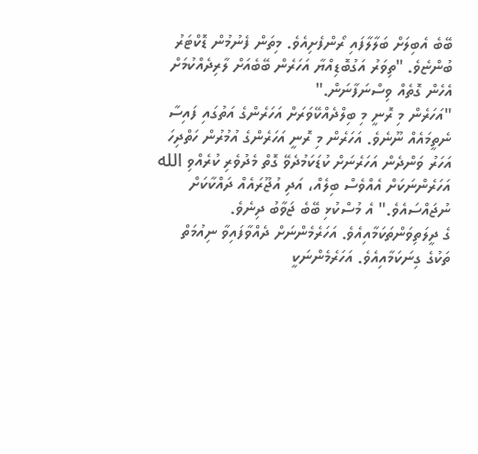ބޭބެ އެބިލަށް ބަލާލާފައި ރޯންފެށިއެވެ. މިތަން ފެނުމުން ޑޮކްޓަރު ބުންޏެވެ. "ތިވަރު އަގުބޮޑިއްޔާ އަހަރެން ބޭބެއަށް ލާރިދެއްކުމަށް އެހެން ގޮތެއް ވިސްނަފާނަން."
"އަހަރެން މި ރޮނީ މި ބިލްދެއްކޭވަރަށް އަހަރެންގެ އަތުގައި ފައިސާ ނެތީމައެއް ނޫނެވެ. އަހަރެން މި ރޮނީ އަހަރެންގެ އުމުރުން ހަތްދިހަ އަހަރު ވަންދެން އަހަރެނަށް ކުޑަކަމުދެވޭ ގޮތް މެދުވެރި ކުރެއްވި الله އަހަރެންނަކަށް އެއްވެސް ބިލެއް، އަދި އުޖޫރައެއް ދައްކާކަށް ނުޖައްސައެވެ." އެ މުސްކުޅި ބޭބެ ޖަވާބު ދިނެވެ.
ގެ ދީލަތިވަންތަކަމާއިއެވެ. އަހަރެމެންނަށް ދެއްވާފައިވާ ނިއުމަތް ތަކުގެ ގިނަކަމާއިއެވެ. އަހަރެމެންނަކީ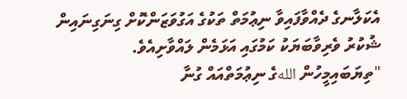އެކަލާނގެ ދެއްވާފައިވާ ނިޢުމަތް ތަކުގެ އަގުވަޒަންކޮށް ގިނަގިނައިން ޝުކުރު ވެރިވާބަޔަކު ކަމުގައި އަޅަމެން ލައްވާށިއެވެ.
"ތިޔަބައިމީހުން اللهގެ ނިޢުމަތްއައް ގުނާ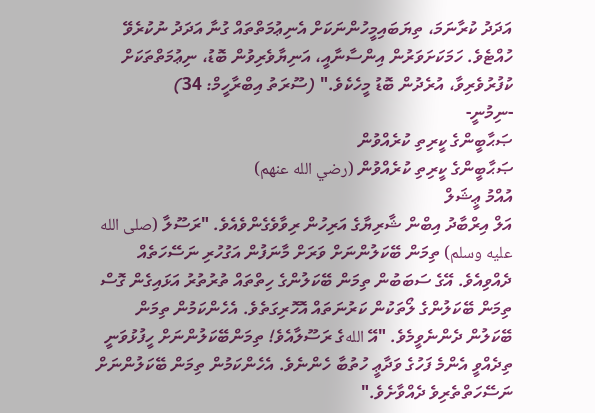އަދަދު ކުރާނަމަ، ތިޔަބައިމީހުންނަކަށް އެނިޢުމަތްތައް ގުނާ އަދަދު ނުކުރެވޭ ހުއްޓެވެ. ހަމަކަށަވަރުން އިންސާނާއީ، އަނިޔާވެރިވުން ބޮޑު، ނިޢުމަތްތަކަށް ކުފުރުވެރިވާ، އުރެދުން ބޮޑު މީހެކެވެ." (ސޫރަތު އިބްރާހީމް: 34)
-ނިމުނީ-
ޞަޙާބީންގެ ކީރިތި ކުރެއްވުން
ޞަޙާބީންގެ ކީރިތި ކުރެއްވުން (رضي الله عنهم)
އުއްމު ޢީޝަލް
އަލް އިރްބާދު އިބްން ޝާރިޔާގެ އަރިހުން ރިވާވެގެންވެއެވެ. "ރަސޫލާ (صلى الله عليه وسلم) ތިމަން ބޭކަލުންނަށް ވަރަށް މާނަފުން އަގުހުރި ނަސޭހަތެއް ދެއްވިއެވެ. އޭގެ ސަބަބުން ތިމަން ބޭކަލުންގެ ހިތްތައް ތުރުތުރު އަޅައިގެން ގޮސް ތިމަން ބޭކަލުންގެ ލޯތަކުން ކަރުނަތައް އޮހޮރިގަތެވެ. އެހެންކަމުން ތިމަން ބޭކަލުން ދެންނެވީމެވެ. "އޭ اللهގެ ރަސޫލާއެވެ! ތިމަންބޭކަލުންނަށް ހީފުޅުވަނީ ތިދެއްވީ އެންމެ ފަހުގެ ވަދާޢީ ހުތުބާ ހެންނެވެ. އެހެންކަމުން ތިމަން ބޭކަލުންނަށް ނަސޭހަތްތެރިވެ ދެއްވާށެވެ."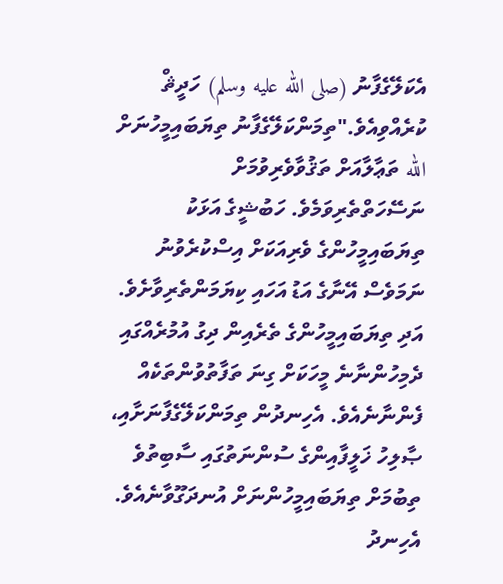އެކަލޭގެފާނު (صلى الله عليه وسلم) ހަދީޘް ކުރެއްވިއެވެ."ތިމަންކަލޭގެފާނު ތިޔަބައިމީހުނަށް الله ތަޢާލާއަށް ތަޤުވާވެރިވުމަށް ނަސޭހަތްތެރިވަމެވެ. ހަބުޝީގެ އަޅަކު ތިޔަބައިމީހުންގެ ވެރިއަކަށް އިސްކުރެވުނު ނަމަވެސް އޭނާގެ އަޑު އަހައި ކިޔަމަންތެރިވާށެވެ. އަދި ތިޔަބައިމީހުންގެ ތެރެއިން ދިގު އުމުރެއްގައި ދެމިހުންނާނެ މީހަކަށް ގިނަ ތަފާތުވުންތަކެއް ފެންނާނެއެވެ. އެހިނދުން ތިމަންކަލޭގެފާނަށާއި، ޞާލިހު ޚަލީފާއިންގެ ސުންނަތުގައި ސާބިތުވެ ތިބުމަށް ތިޔަބައިމީހުންނަށް އުނދަގޫވާނެއެވެ. އެހިނދު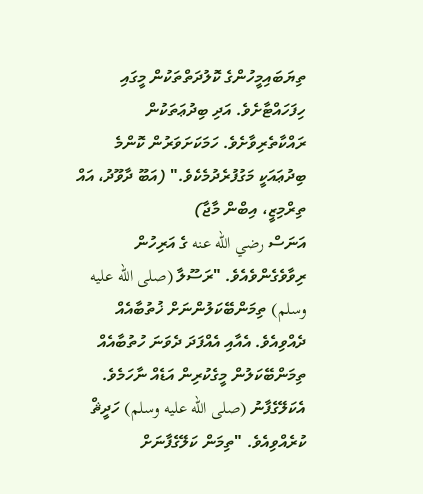ތިޔަބައިމީހުންގެ ކޮލުދަތްތަކުން މީގައި ހިފަހައްޓާށެވެ. އަދި ބިދުޢަތަކުން ރައްކާތެރިވާށެވެ. ހަމަކަށަވަރުން ކޮންމެ ބިދުޢައަކީ މަގުފުރެދުމެކެވެ." (އަބޫ ދާވޫދު، އައް ތިރްމިޒީ، އިބްން މާޖާ)
އަނަސް رضي الله عنه ގެ އަރިހުން ރިވާވެގެންވެއެވެ. "ރަސޫލާ (صلى الله عليه وسلم) ތިމަންބޭކަލުންނަށް ޚުތުބާއެއް ދެއްވިއެވެ. އެއާއި އެއްފަދަ ދެވަނަ ހުތުބާއެއް ތިމަންބޭކަލުން މީގެކުރިން އަޑެއް ނާހަމެވެ. އެކަލޭގެފާނު (صلى الله عليه وسلم) ހަދީޘް ކުރެއްވިއެވެ. "ތިމަން ކަލޭގެފާނަށް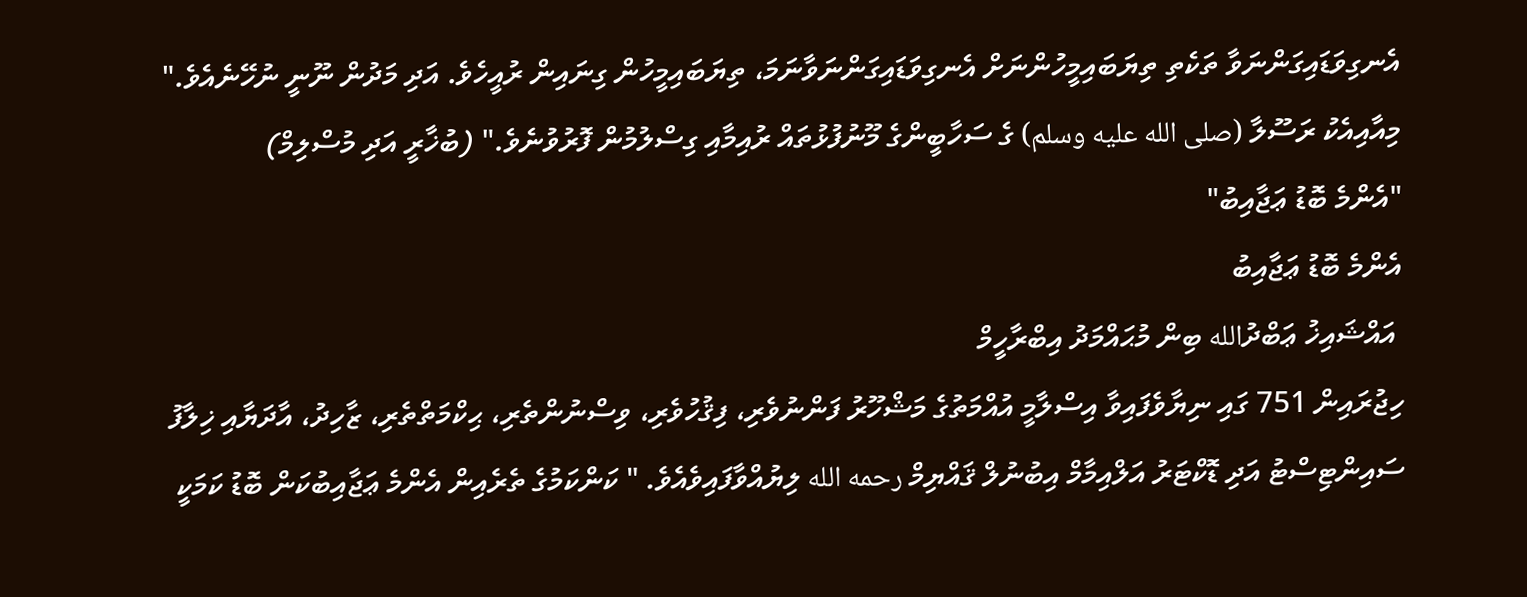އެނގިވަޑައިގަންނަވާ ތަކެތި ތިޔަބައިމީހުންނަށް އެނގިވަޑައިގަންނަވާނަމަ، ތިޔަބައިމީހުން ގިނައިން ރުއީހެވެ. އަދި މަދުން ނޫނީ ނުހޭނެއެވެ." މިއާއިއެކު ރަސޫލާ (صلى الله عليه وسلم) ގެ ސަހާބީންގެ މޫނުފުޅުތައް ރުއިމާއި ގިސްލުމުން ފޮރުވުނެވެ." (ބުޚާރީ އަދި މުސްލިމް)
"އެންމެ ބޮޑު ޢަޖާއިބު"
އެންމެ ބޮޑު ޢަޖާއިބު
 އައްޝައިޚު ޢަބްދުالله ބިން މުޙައްމަދު އިބްރާހީމް
ހިޖުރައިން 751 ގައި ނިޔާވެފައިވާ އިސްލާމީ އުއްމަތުގެ މަޝްހޫރު ފަންނުވެރި، ފިޤުހުވެރި، ވިސްނުންތެރި، ޙިކްމަތްތެރި، ޒާހިދު، އާދަޔާއި ޚިލާފު ސައިންޓިސްޓު އަދި ޑޮކްޓަރު އަލްއިމާމް އިބުނުލް ޤައްޔިމް رحمه الله ލިޔުއްވާފައިވެއެވެ. " ކަންކަމުގެ ތެރެއިން އެންމެ ޢަޖާއިބުކަން ބޮޑު ކަމަކީ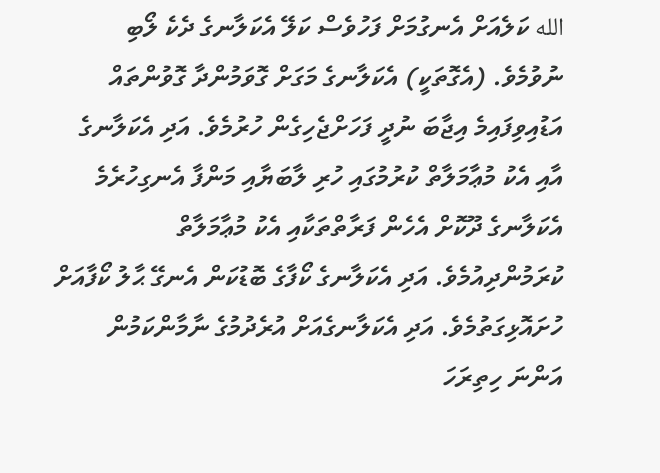الله ކަލެއަށް އެނގުމަށް ފަހުވެސް ކަލޭ އެކަލާނގެ ދެކެ ލޯބި ނުވުމެވެ. (އެގޮތަކީ) އެކަލާނގެ މަގަށް ގޮވަމުންދާ ގޮވުންތައް އަޑުއިވިފައިމެ އިޖާބަ ނުދީ ފަހަށްޖެހިގެން ހުރުމެވެ. އަދި އެކަލާނގެ އާއި އެކު މުޢާމަލާތް ކުރުމުގައި ހުރި ލާބަޔާއި މަންފާ އެނގިހުރެމެ އެކަލާނގެ ދޫކޮށް އެހެން ފަރާތްތަކާއި އެކު މުޢާމަލާތް ކުރަމުންދިއުމެވެ. އަދި އެކަލާނގެ ކޯފާގެ ބޮޑުކަން އެނގޭ ޙާލު ކޯފާއަށް ހުށައޮޅިގަތުމެވެ. އަދި އެކަލާނގެއަށް އުރެދުމުގެ ނާމާންކަމުން އަންނަ ހިތިރަހަ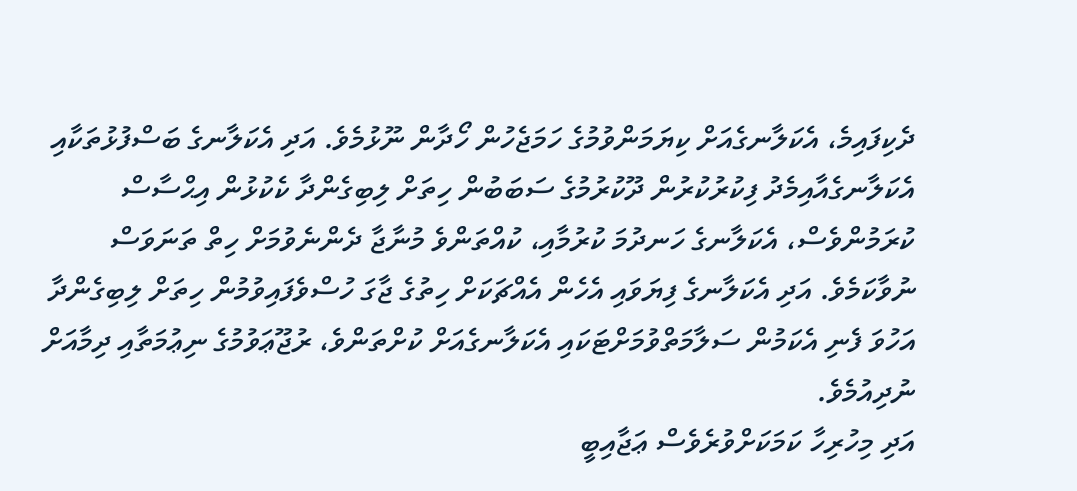ދެކިފައިމެ، އެކަލާނގެއަށް ކިޔަމަންވުމުގެ ހަމަޖެހުން ހޯދާން ނޫޅުމެވެ. އަދި އެކަލާނގެ ބަސްފުޅުތަކާއި އެކަލާނގެއާއިމެދު ފިކުރުކުރުން ދޫކުރުމުގެ ސަބަބުން ހިތަށް ލިބިގެންދާ ކެކުޅުން އިޙްސާސް ކުރަމުންވެސް، އެކަލާނގެ ހަނދުމަ ކުރުމާއި، ކުއްތަންވެ މުނާޖާ ދެންނެވުމަށް ހިތް ތަނަވަސް ނުވާކަމެވެ. އަދި އެކަލާނގެ ފިޔަވައި އެހެން އެއްޗަކަށް ހިތުގެ ޖާގަ ހުސްވެފައިވުމުން ހިތަށް ލިބިގެންދާ އަހުވަ ފެނި އެކަމުން ސަލާމަތްވުމަށްޓަކައި އެކަލާނގެއަށް ކުށްތަންވެ، ރުޖޫޢަވުމުގެ ނިޢުމަތާއި ދިމާއަށް  ނުދިއުމެވެ.
އަދި މިހުރިހާ ކަމަކަށްވުރެވެސް ޢަޖާއިބީ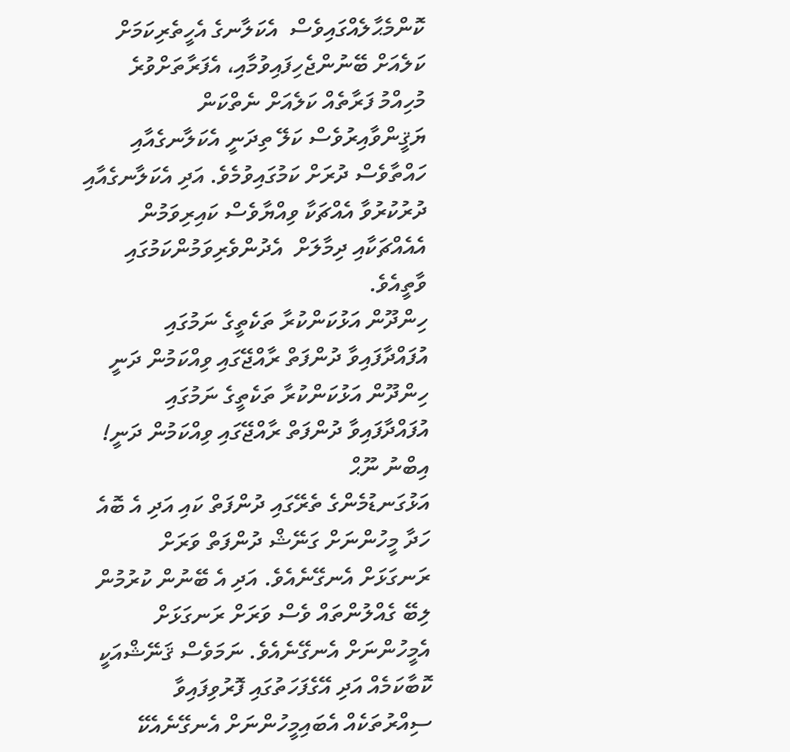ކޮންމެޙާލެއްގައިވެސް  އެކަލާނގެ އެހީތެރިކަމަށް ކަލެއަށް ބޭނުންޖެހިފައިވުމާއި، އެފަރާތަށްވުރެ މުހިއްމު ފަރާތެއް ކަލެއަށް ނެތްކަން ޔަޤީންވާއިރުވެސް ކަލޭ ތިދަނީ އެކަލާނގެއާއި ހައްތާވެސް ދުރަށް ކަމުގައިވުމެވެ. އަދި އެކަލާނގެއާއި ދުރުކުރުވާ އެއްޗަކާ ވިއްޔާވެސް ކައިރިވަމުން އެއެއްޗަކާއި ދިމާލަށް  އެދުންވެރިވަމުންކަމުގައި ވާތީއެވެ.
ހިންދޫން އަޅުކަންކުރާ ތަކެތީގެ ނަމުގައި އުފައްދާފައިވާ ދުންފަތް ރާއްޖޭގައި ވިއްކަމުން ދަނީ
ހިންދޫން އަޅުކަންކުރާ ތަކެތީގެ ނަމުގައި އުފައްދާފައިވާ ދުންފަތް ރާއްޖޭގައި ވިއްކަމުން ދަނީ!
އިބްނު ނޫޙް
އަޅުގަނޑުމެންގެ ތެރޭގައި ދުންފަތް ކައި އަދި އެ ބޮއެ ހަދާ މީހުންނަށް ގަނޭޝް ދުންފަތް ވަރަށް ރަނގަޅަށް އެނގޭނެއެވެ. އަދި އެ ބޭނުން ކުރުމުން ލިބޭ ގެއްލުންތައް ވެސް ވަރަށް ރަނގަޅަށް އެމީހުންނަށް އެނގޭނެއެވެ. ނަމަވެސް ޤަނޭޝްއަކީ ކޮބާކަމެއް އަދި އޭގެފަހަތުގައި ފޮރުވިފައިވާ ސިއްރުތަކެއް އެބައިމީހުންނަށް އެނގޭނެއެކޭ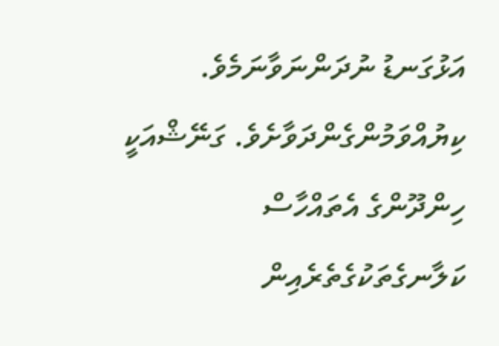އަޅުގަނޑު ނުދަންނަވާނަމެވެ.
ކިޔުއްވަމުންގެންދަވާށެވެ. ގަނޭޝްއަކީ ހިންދޫންގެ އެތައްހާސް ކަލާނގެތަކުގެތެރެއިން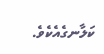ކަލާނގެއެކެވެ.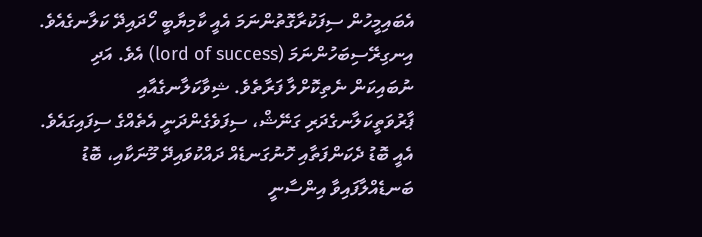އެބައިމީހުން ސިފަކުރާގޮތުންނަމަ އެއީ ކާމިޔާބީ ހޯދައިދޭ ކަލާނގެއެވެ. އިނގިރޭސިބަހުންނަމަ (lord of success) އެވެ. އަދި ނުބައިކަން ނެތިކޮށްލާ ފަރާތެވެ. ޝިވާކަލާނގެއާއި ޕާރުވަތީކަލާނގެދަރި ގަނޭޝް، ސިފަވެގެންދަނީ އެތެއްގެ ސިފައިގައެވެ. އެއީ ބޮޑު ދެކަންފަތާއި ހޮނުގަނޑެއް ދައްކުވައިދޭ މޫނަކާއި، ބޮޑު ބަނޑެއްލާފައިވާ އިންސާނީ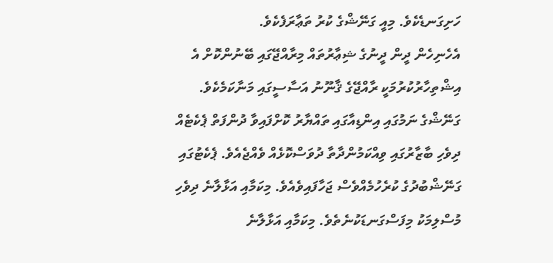ހަށިގަނޑެކެވެ. މިއީ ގަނޭޝްގެ ކުރު ތަޢާރަފެކެވެ.
އެހެނިހެން ދީން ދީނުގެ ޝިޢާރުތައް މިރާއްޖޭގައި ބޭނުންކޮށް އެ އިޝްތިހާރުކުރުމަކީ ރާއްޖޭގެ ޤާނޫނު އަސާސީގައި މަނާކަމެކެވެ. ގަނޭޝްގެ ނަމުގައި އިންޑިއާގައި ތައްޔާރު ކޮށްފައިވާ ދުންފަތް ޕެކެޓެއް ދިވެހި ބާޒާރުގައި ވިއްކަމުންދާތާ ދުވަސްކޮޅެއް ވެއްޖެއެވެ. ޕެކެޓުގައި ގަނޭޝްބުދުގެ ކުރެހުމެއްވެސް ޖަހާފައިވެއެވެ. މިކަމާއި އަޅާލާނެ ދިވެހި މުސްލިމަކު މިފަސްގަނޑަކުނެތެވެ. މިކަމާއި އަޅާލާނެ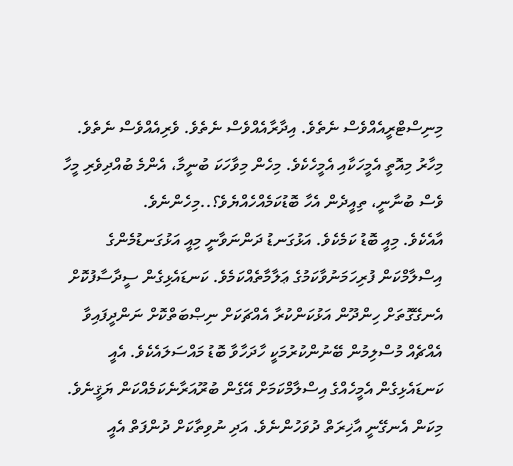މިނިސްޓްރީއެއްވެސް ނެތެވެ. އިދާރާއެއްވެސް ނެތެވެ. ވެރިއެއްވެސް ނެތެވެ. މިހާރު މިއޮތީ އެމީހަކާއި އެމީހެކެވެ. މިހެން މިވާހަކަ ބުނީމާ، އެންމެ ބުއްދިވެރި މީހާ ވެސް ބުނާނީ، ތިއީދެން އެހާ ބޮޑުކަމެއްހެއްޔެވެ؟..މިހެންނެވެ.
އާއެކެވެ. މިއީ ބޮޑު ކަމެކެވެ. އަޅުގަނޑު ދަންނަވާނީ މިއީ އަޅުގަނޑުމެންގެ އިސްލާމްކަން ފުރިހަމަނުވާކަމުގެ ޢަލާމާތެއްކަމެވެ. ކަނޑައެޅިގެން ސީދާސާފުކޮށް އެނގޭގޮތަށް ހިންދޫން އަޅުކަންކުރާ އެއްޗަކަށް ނިޞްބަތްކޮށް ނަންދީފައިވާ އެއްޗެއް މުސްލިމުން ބޭނުންކުރުމަކީ ހާދަހާވާ ބޮޑު މައްސަލައެކެވެ. އެއީ ކަނޑައެޅިގެން އެމީހެއްގެ އިސްލާމްކަމަށް އޭގެން ބުރޫއަރާނެކަމެއްކަން ޔަޤީނެވެ. މިކަން އެނގޭނީ އާޚިރަތް ދުވަހުންނެވެ. އަދި ނުވިތާކަށް ދުންފަތް އެއީ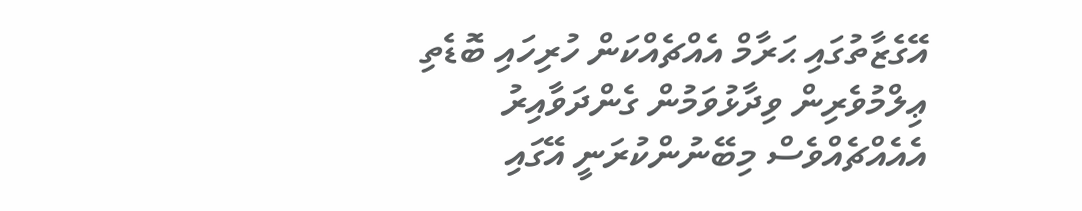އޭގެޒާތުގައި ޙަރާމް އެއްޗެއްކަން ހުރިހައި ބޮޑެތި ޢިލްމުވެރިން ވިދާޅުވަމުން ގެންދަވާއިރު އެއެއްޗެއްވެސް މިބޭނުންކުރަނީ އޭގައި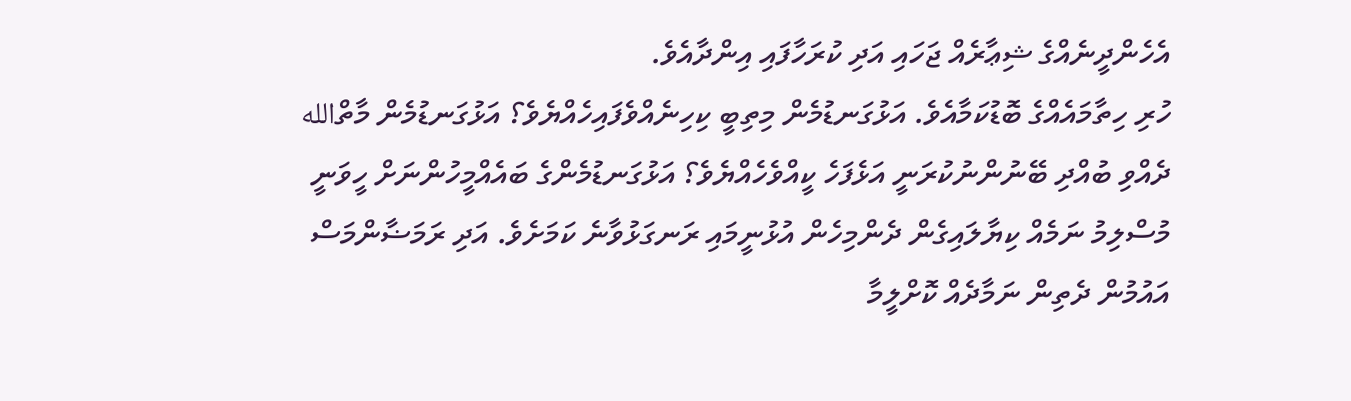އެހެންދީނެއްގެ ޝިޢާރެއް ޖަހައި އަދި ކުރަހާފައި އިންދާއެވެ.
ހުރި ހިތާމައެއްގެ ބޮޑުކަމާއެވެ. އަޅުގަނޑުމެން މިތިބީ ކިހިނެއްވެފައިހެއްޔެވެ؟ އަޅުގަނޑުމެން މާތްالله ދެއްވި ބުއްދި ބޭނުންނުކުރަނީ އަޅެފަހެ ކީއްވެހެއްޔެވެ؟ އަޅުގަނޑުމެންގެ ބައެއްމީހުންނަށް ހީވަނީ މުސްލިމު ނަމެއް ކިޔާލައިގެން ދެންމިހެން އުޅުނީމައި ރަނގަޅުވާނެ ކަމަށެވެ. އަދި ރަމަޟާންމަސް އައުމުން ދެތިން ނަމާދެއް ކޮށްލީމާ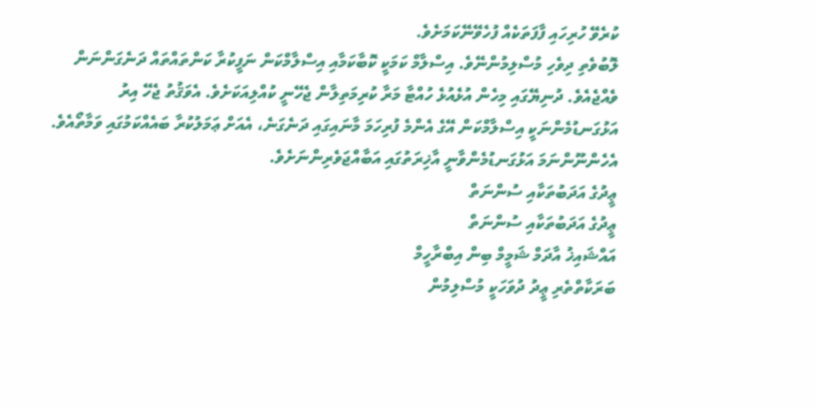ކުރެވޭ ހުރިހައި ފާފަތަކެއް ފުހެވޭނޭކަމަށެވެ.
ލޮބުވެތި ދިވެހި މުސްލިމުންނޭވެ. އިސްލާމް ކަމަކީ ކޮބާކަމާއި އިސްލާމްކަން ނަފީކުރާ ކަންތައްތައް ދަނެގަންނަން ވެއްޖެއެވެ. ދުނިޔޭގައި މިހެން އުޅެއުޅެ ހުއްޓާ މަރާ ކުރިމަތިލާން ޖެހޭނީ ކުއްލިއަކަށެވެ. އެވަޤުތު ޖެހޭ އިރު އަޅުގަނޑުމެންނަކީ އިސްލާމްކަން އޭގެ އެންމެ ފުރިހަމަ މާނައިގައި ދަނެގަނެ، އެއަށް ޢަމަލުކުރާ ބައެއްކަމުގައި ވަމާތޯއެވެ. އެހެންނޫންނަމަ އަޅުގަނޑުމެންވާނީ އާޚިރަތުގައި އަބާއްޖަވެރިންނަށެވެ.
ޢީދުގެ އަދަބުތަކާއި ސުންނަތް
ޢީދުގެ އަދަބުތަކާއި ސުންނަތް
އައްޝައިޚު އާދަމް ޝަމީމް ބިން އިބްރާހީމް
ބަރަކާތްތެރި ޢީދު ދުވަހަކީ މުސްލިމުން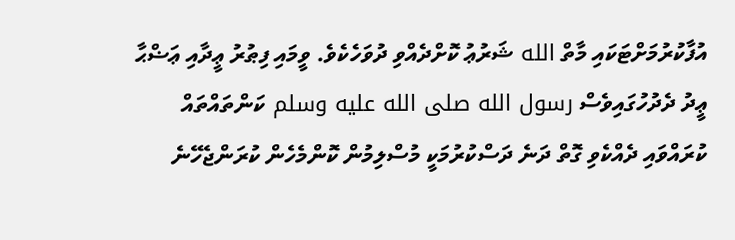އުފާކުރުމަށްޓަކައި މާތް الله ޝަރުޢު ކޮށްދެއްވި ދުވަހެކެވެ. ވީމައި ފިޠުރު ޢީދާއި ޢަޟްޙާ ޢީދު ދެދުހުގައިވެސް رسول الله صلى الله عليه وسلم ކަންތައްތައް ކުރައްވައި ދެއްކެވި ގޮތް ދަނެ ދަސްކުރުމަކީ މުސްލިމުން ކޮންމެހެން ކުރަންޖެހޭނެ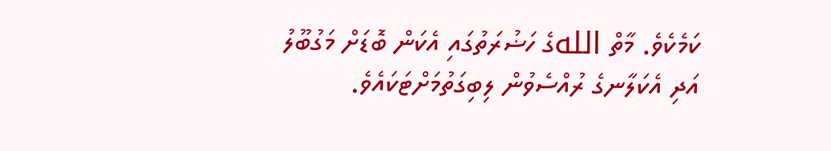ކަމެކެވެ. މާތް اللهގެ ހަޟުރަތުގައި އެކަން ބޮޑަށް މަގުބޫލު އަދި އެކަލާނގެ ރުއްސެވުން ލިބިގަތުމަށްޓަކައެވެ.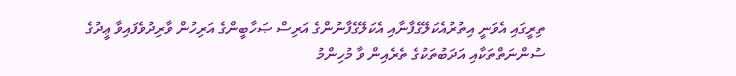ތިރީގައި އެވަނީ އިތުރުއެކަލޭގެފާނާއި އެކަލޭގެފާނުންގެ އަރިސް ޞަހާބީންގެ އަރިހުން ވާރިދުވެފައިވާ ޢީދުގެ ސުންނަތްތަކާއި އަދަބުތަކުގެ ތެރެއިން ވާ މުހިންމު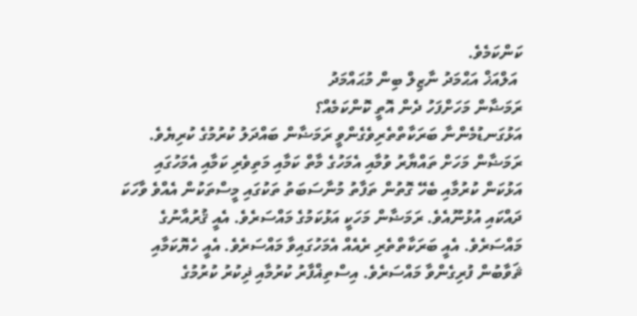ކަންކަމެވެ.
 އަލްއަޚް އަޙްމަދު ނާޒިލް ބިން މުޙައްމަދު
ރަމަޟާން މަހަށްފަހު ދެން އޮތީ ކޮންކަމެއް؟
އަޅުގަނޑުމެންނާ ބަރަކާތްތެރިވެގެންވީ ރަމަޟާން ބައްދަލު ކުރުމުގެ ކުރިޔެވެ. ރަމަޟާން މަހަށް ތައްޔާރު ވުމާއި އެމަހުގެ މާތް ކަމާއި މަތިވެރި ކަމާއި އެމަހުގައި އަޅުކަން ކުރުމާއި ބެހޭ ގޮތުން ތަފާތު މުނާސަބަތު ތަކުގައި މީސްތަކުން އެއްވެ ވާހަކަ ދައްކައި އުޅުނޫއެވެ. ރަމަޟާން މަހަކީ އަޅުކަމުގެ މައްސަރެވެ. އެއީ ޤުރުއާނުގެ މައްސަރެވެ. އެއީ ބަރަކާތްތެރި ރެއެއް އެމަހުގައިވާ މައްސަރެވެ. އެއީ ހެޔޮކަމާއި ޘަވާބުން ފުރިގެންވާ މައްސަރެވެ. އިސްތިޣްފާރު ކުރުމާއި ޛިކުރު ކުރުމުގެ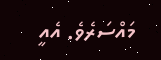މައްސަރެވެ. އެއީ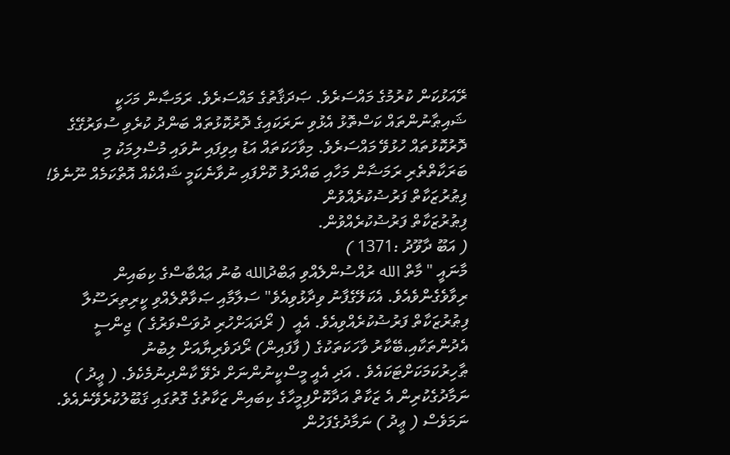ރޭއަޅުކަން ކުރުމުގެ މައްސަރެވެ. ޞަދަޤާތުގެ މައްސަރެވެ. ރަމަޞާން މަހަކީ ޝައިޠާނުންތައް ކަސްތޮޅު އެޅުވި ނަރަކައިގެ ދޮރުކޮޅުތައް ބަންދު ކުރެވި ސުވަރުގޭގެ ދޮރުކޮޅުތައް ހުޅުވޭ މައްސަރެވެ. މިވާހަކަތައް އަޑު އިވިފައި ނުވައި މުސްލިމަކު މި ބަރަކާތްތެރި ރަމަޟާން މަހާއި ބައްދަލު ކޮށްފައި ނުވާނެކަމީ ޝައްކެއް އޮތްކަމެއް ނޫނެވެ!
ފިޠުރުޒަކާތް ފަރުޟުކުރެއްވުން
ފިޠުރުޒަކާތް ފަރުޟުކުރެއްވުން.
( އަބޫ ދާވޫދު :1371 )
މާނައީ " މާތް الله ރުއްސުންލެއްވި ޢަބްދުالله ބުނު ޢައްބާސްގެ ކިބައިން ރިވާވެގެންވެއެވެ. އެކަލޭގެފާނު ވިދާޅުވިއެވެ" ސަލާމާއި ޞަވާތްލެއްވި ކީރިތިރަސޫލާ ފިޠުރުޒަކާތް ފަރުޟުކުރެއްވިއެވެ. އެއީ  ( ރޯދައަށްހުރި ދުވަސްވަރުގެ ) ޖިންސީ އެދުންތަކާއި،ބޭކާރު ވާހަކަތަކުގެ ( ފާފައިން) ރޯދަވެރިޔާއަށް ލިބުނު ޠާހިރުކަމަކަށްޓަކައެވެ . އަދި އެއީ މީސްކީނުންނަށް ދެވޭ ކާންދިނުމެކެވެ. ( ޢީދު ) ނަމާދުގެކުރިން އެ ޒަކާތް އަދާކޮށްފިމީހާގެ ކިބައިން ޒަކާތުގެ ގޮތުގައި ޤަބޫލުކުރެވޭނެއެވެ. ނަމަވެސް ( ޢީދު ) ނަމާދުގެފަހުން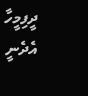ދީފިމީހާ އެދެނީ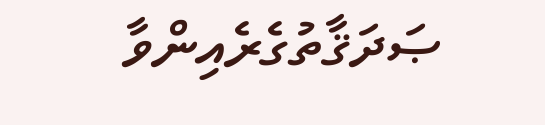ޞަދަޤާތުގެރެއިންވާ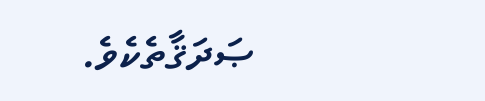ޞަދަޤާތެކެވެ.